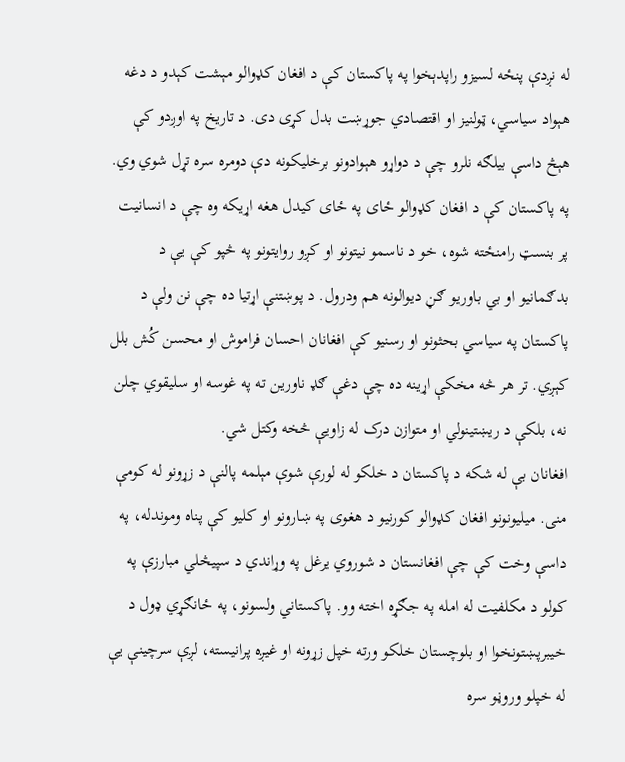له نږدې پنځه لسیزو راپدېخوا په پاکستان کې د افغان کډوالو مېشت کېدو د دغه هېواد سیاسي، ټولنیز او اقتصادي جوړښت بدل کړی دی. د تاریخ په اوږدو کې هېڅ داسې بيلګه نلرو چې د دواړو هېوادونو برخلیکونه دې دومره سره تړل شوي وي. په پاکستان کې د افغان کډوالو ځاى په ځاى کيدل هغه اړيکه وه چې د انسانیت پر بنسټ رامنځته شوه، خو د ناسمو نيتونو او کږو روایتونو په څپو کې یې د بدګمانيو او بي باوريو ګڼ ديوالونه هم ودرول. د پوښتنې اړتیا ده چې نن ولې د پاکستان په سیاسي بحثونو او رسنيو کې افغانان احسان فراموش او محسن کُش بلل کېږي. تر هر څه مخکې اړینه ده چې دغې ګډ ناورين ته په غوسه او سليقوي چلن نه، بلکې د ريښتینولي او متوازن درک له زاويې څخه وکتل شي.
افغانان بې له شکه د پاکستان د خلکو له لورې شوې مېلمه پالنې د زړونو له کومې منى. میلیونونو افغان کډوالو کورنیو د هغوی په ښارونو او کلیو کې پناه وموندله، په داسې وخت کې چې افغانستان د شوروي یرغل په وړاندي د سپيڅلي مبارزې په کولو د مکلفيت له امله په جګړه اخته وو. پاکستاني ولسونو، په ځانګړي ډول د خیبرپښتونخوا او بلوچستان خلکو ورته خپل زړونه او غيږه پرانیسته، لږې سرچینې یې له خپلو وروڼو سره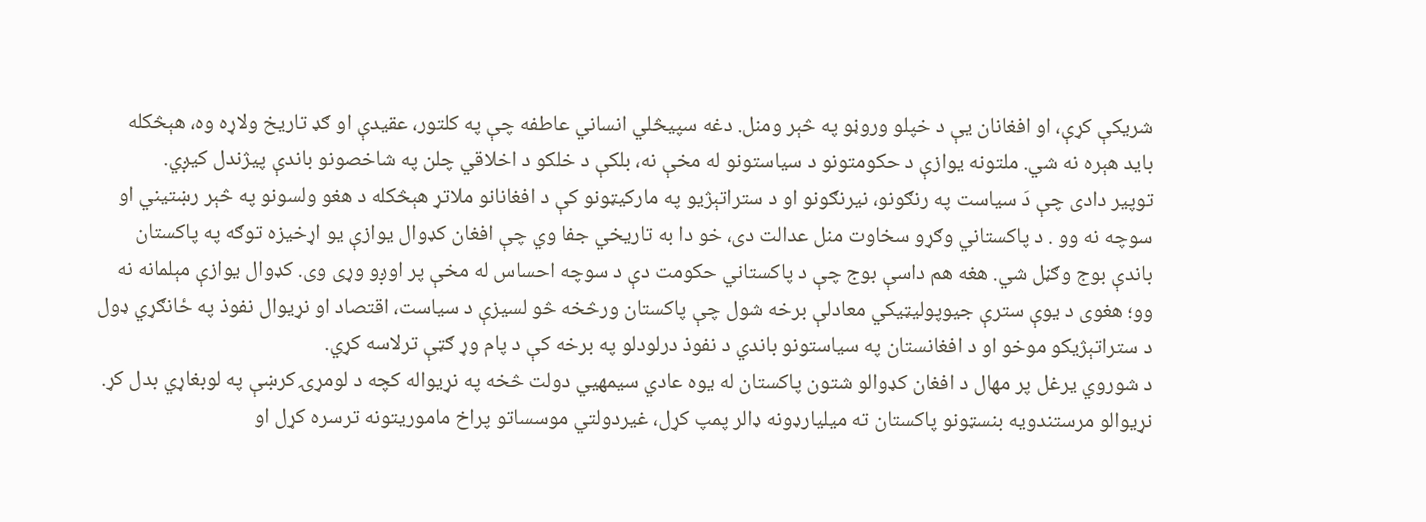شریکې کړې، او افغانان یې د خپلو وروڼو په څېر ومنل. دغه سپيڅلي انساني عاطفه چې په کلتور، عقیدې او ګډ تاریخ ولاړه وه، هېڅکله باید هېره نه شي. ملتونه یوازې د حکومتونو د سیاستونو له مخې نه، بلکې د خلکو د اخلاقي چلن په شاخصونو باندې پيژندل کيږي.
توپير دادى چې دَ سياست په رنګونو، نيرنګونو او د ستراتېژيو په مارکيټونو کې د افغانانو ملاتړ هېڅکله د هغو ولسونو په څېر رښتیني او سوچه نه وو . د پاکستاني وګړو سخاوت منل عدالت دی، خو دا به تاریخي جفا وي چې افغان کډوال یوازې یو اړخيزه توګه په پاکستان باندې بوج وګڼل شي. هغه هم داسې بوج چې د پاکستاني حکومت دې د سوچه احساس له مخې پر اوږو وړی وى. کډوال یوازې مېلمانه نه وو؛ هغوی د یوې سترې جیوپولیټیکي معادلې برخه شول چې پاکستان ورڅخه څو لسیزې د سیاست، اقتصاد او نړیوال نفوذ په ځانګړي ډول د ستراتېژیکو موخو او د افغانستان په سياستونو باندي د نفوذ درلودلو په برخه کې د پام وړ ګټې ترلاسه کړي.
د شوروي یرغل پر مهال د افغان کډوالو شتون پاکستان له یوه عادي سیمهيي دولت څخه په نړیواله کچه د لومړۍ کرښې په لوبغاړي بدل کړ. نړیوالو مرستندويه بنسټونو پاکستان ته میلیارډونه ډالر پمپ کړل، غيردولتي موسساتو پراخ ماموریتونه ترسره کړل او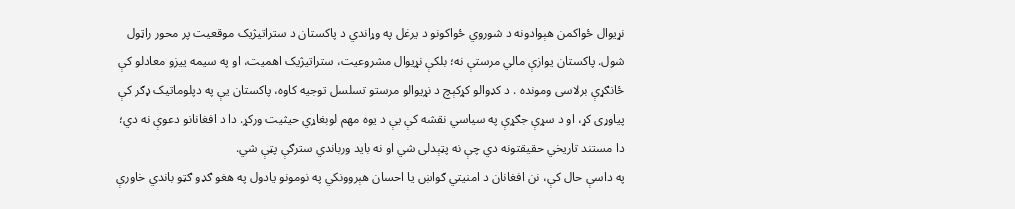نړيوال ځواکمن هېوادونه د شوروي ځواکونو د يرغل په وړاندي د پاکستان د ستراتیژیک موقعیت پر محور راټول شول. پاکستان یوازې مالي مرستې نه؛ بلکې نړیوال مشروعیت، ستراتیژیک اهمیت، او په سیمه ييزو معادلو کې ځانګړې برلاسى ومونده . د کډوالو کړکېچ د نړيوالو مرستو تسلسل توجیه کاوه، پاکستان یې په دپلوماتيک ډګر کې پیاوړی کړ، او د سړې جګړې په سیاسي نقشه کې یې د یوه مهم لوبغاړي حیثیت ورکړ. دا د افغانانو دعوې نه دي؛ دا مستند تاریخي حقیقتونه دي چې نه پټېدلی شي او نه باید ورباندي سترګې پټې شي.
په داسې حال کې، نن افغانان د امنیتي ګواښ يا احسان هېروونکي په نومونو یادول په هغو ګډو ګټو باندي خاورې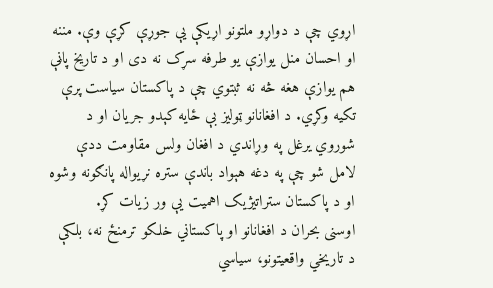اړوي چې د دواړو ملتونو اړیکې یې جوړې کړې وې. مننه او احسان منل یوازې یو طرفه سړک نه دی او د تاريخ پاڼې هم یوازې هغه څه نه ثبتوي چې د پاکستان سیاست پرې تکیه وکړي. د افغانانو ټولیز بې ځایه کېدو جریان او د شوروي يرغل په وړاندي د افغان ولس مقاومت ددې لامل شو چې په دغه هېواد باندې ستره نړیواله پانګونه وشوه او د پاکستان ستراتیژیک اهمیت يې ور زیات کړ.
اوسنی بحران د افغانانو او پاکستاني خلکو ترمنځ نه، بلکې د تاریخي واقعیتونو، سیاسي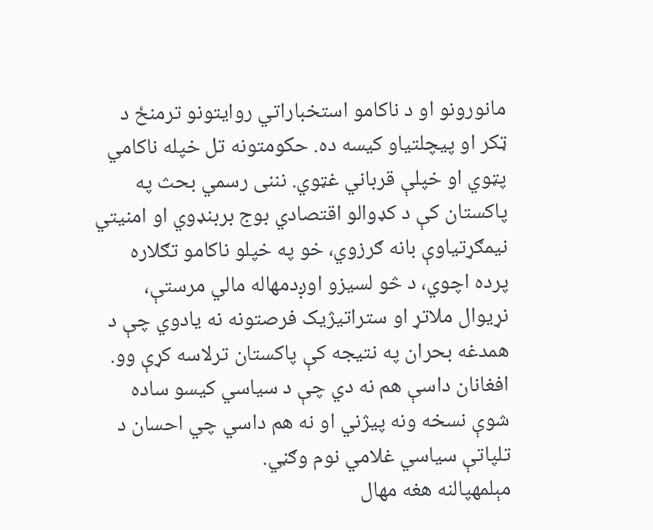مانورونو او د ناکامو استخباراتي روايتونو ترمنځ د ټکر او پيچلتياو کيسه ده. حکومتونه تل خپله ناکامي پټوي او خپلې قرباني غټوي. نننی رسمي بحث په پاکستان کې د کډوالو اقتصادي بوج بربنډوي او امنیتي نيمګړتياوې بانه ګرزوي، خو په خپلو ناکامو تګلاره پرده اچوي، د څو لسیزو اوږدمهاله مالي مرستې، نړیوال ملاتړ او ستراتیژیک فرصتونه نه یادوي چې د همدغه بحران په نتیجه کې پاکستان ترلاسه کړې وو. افغانان داسې هم نه دي چې د سیاسي کیسو ساده شوې نسخه ونه پيژني او نه هم داسي چي احسان د تلپاتې سیاسي غلامي نوم وګڼي.
مېلمهپالنه هغه مهال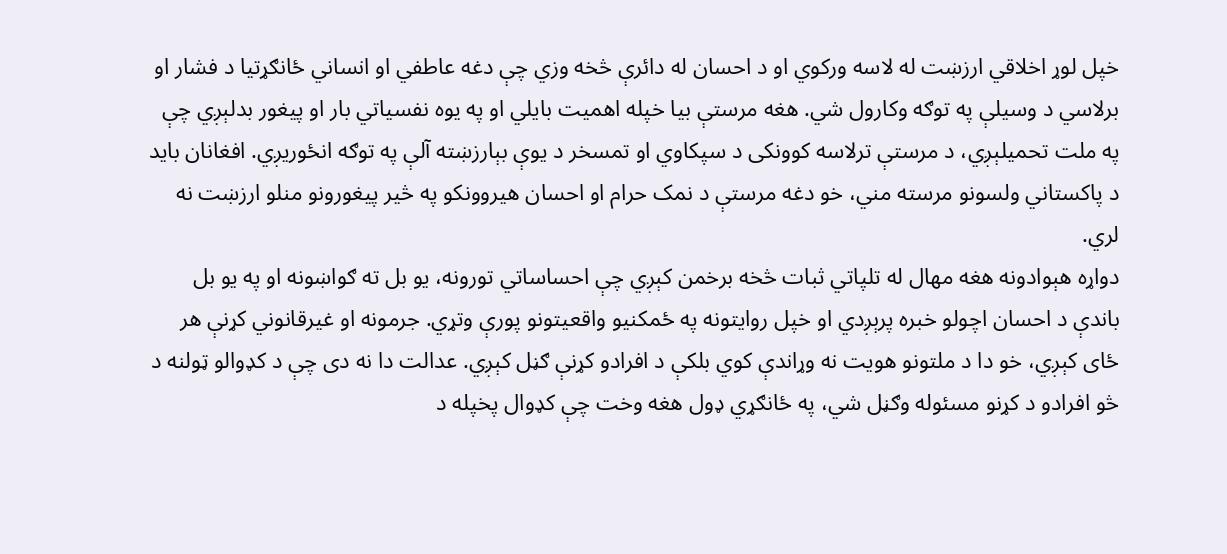خپل لوړ اخلاقي ارزښت له لاسه ورکوي او د احسان له دائرې څخه وزي چې دغه عاطفي او انساني ځانګړتيا د فشار او برلاسي د وسیلې په توګه وکارول شي. هغه مرستې بيا خپله اهمیت بايلي او په يوه نفسياتي بار او پيغور بدلېږي چې په ملت تحميلېږي، د مرستې ترلاسه کوونکی د سپکاوي او تمسخر د يوې بېارزښته آلې په توګه انځوریږي. افغانان باید د پاکستاني ولسونو مرسته مني، خو دغه مرستې د نمک حرام او احسان هيروونکو په څير پيغورونو منلو ارزښت نه لري.
دواړه هېوادونه هغه مهال له تلپاتي ثبات څخه برخمن کېږي چې احساساتي تورونه، يو بل ته ګواښونه او په يو بل باندې د احسان اچولو خبره پرېږدي او خپل روایتونه په ځمکنيو واقعیتونو پورې وتړي. جرمونه او غيرقانوني کړنې هر ځای کېږي، خو دا د ملتونو هويت نه وړاندې کوي بلکې د افرادو کړنې ګڼل کېږي. عدالت دا نه دی چې د کډوالو ټولنه د څو افرادو د کړنو مسئوله وګڼل شي، په ځانګړي ډول هغه وخت چې کډوال پخپله د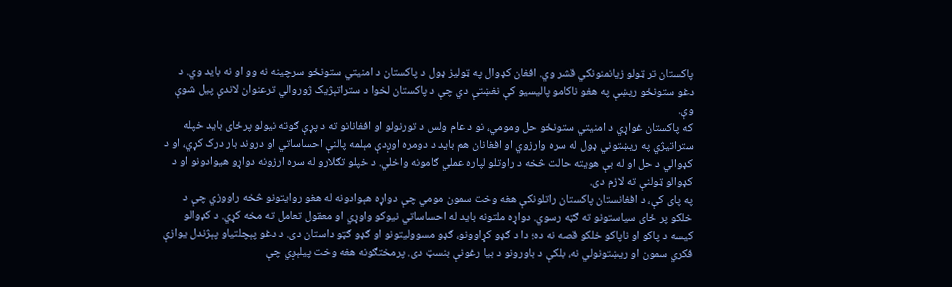پاکستان تر ټولو زیانمنونکي قشر وي. افغان کډوال په ټوليز ډول د پاکستان د امنیتي ستونځو سرچینه نه وو او نه باید وي. د دغو ستونځو ریښې په هغو ناکامو پالیسیو کې نغښتې دي چې د پاکستان لخوا د ستراتېژیک ژوروالي ترعنوان لاندې پیل شوې وې.
که پاکستان غواړي د امنیتي ستونځو حل ومومي، نو د عام ولس د تورنولو او افغانانو ته د پړې ګوته نيولو پرځاى باید خپله ستراتیژي په ريښتوني ډول له سره وارزوي او افغانان هم باید د دومره اوږدې مېلمه پالنې احساساتي او دروند بار درک کړي، او د کډوالي د حل او له بې هويته حالت څخه د راوتلو لپاره عملي ګامونه واخلي. د خپلو تګلارو له سره ارزونه دواړو هیوادونو او د کډوالو ټولنې ته لازم دی.
په پای کې، د افغانستان پاکستان راتلونکې هغه وخت سمون مومي چې دواړه هېوادونه له هغو روایتونو څخه راووزي چې د خلکو پر ځای سیاستونو ته ګټه رسوي. دواړه ملتونه باید له احساساتي نیوکو واوړي او معقول تعامل ته مخه کړي. د کډوالو کيسه د پاکو او ناپاکو خلکو قصه نه ده؛ دا د ګډو کړاوونو، ګډو مسوولیتونو او ګډو ګټو داستان دی. د دغو پېچلتیاو پېژندل یوازې فکري سمون او ريښتونولي نه، بلکې د باورونو د بیا رغونې بنسټ دی. پرمختګونه هغه وخت پیلېږي چې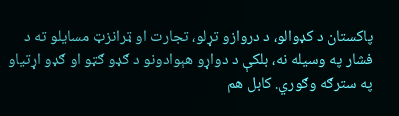پاکستان د کډوالو، د دروازو تړلو، تجارت او ټرانزټ مسایلو ته د فشار په وسیله نه، بلکې د دواړو هېوادونو د ګډو ګټو او ګډو اړتیاو په سترګه وګوري. کابل هم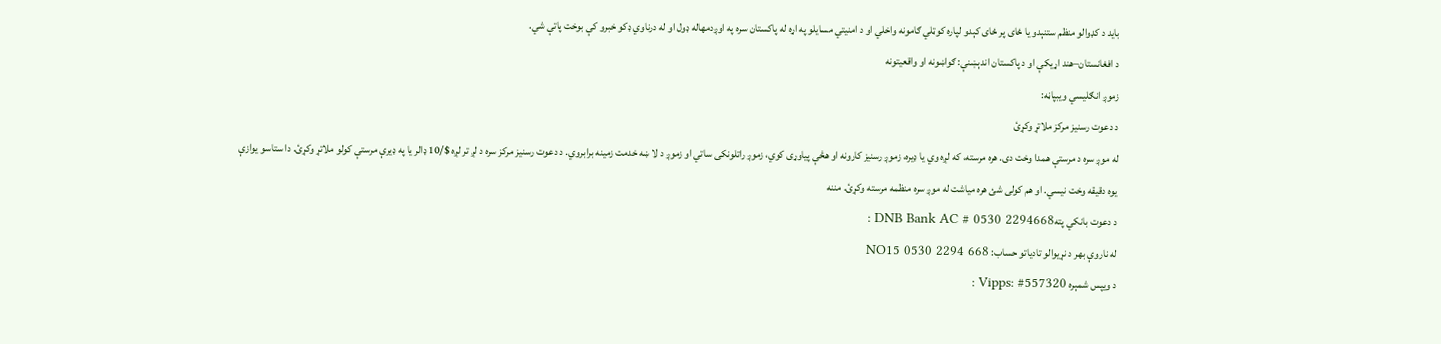باید د کډوالو منظم ستنېدو یا ځای پر ځای کېدو لپاره کوټلي ګامونه واخلي او د امنیتي مسایلو په اړه له پاکستان سره په اوږدمهاله ډول او له درناوي ډکو خبرو کې بوخت پاتې شي.
د افغانستان–هند اړيکې او د پاکستان اندېښنې: ګواښونه او واقعیتونه
زموږ انګلیسي ویبپاڼه:
د دعوت رسنیز مرکز ملاتړ وکړئ
له موږ سره د مرستې همدا وخت دی. هره مرسته، که لږه وي یا ډیره، زموږ رسنیز کارونه او هڅې پیاوړی کوي، زموږ راتلونکی ساتي او زموږ د لا ښه خدمت زمینه برابروي. د دعوت رسنیز مرکز سره د لږ تر لږه $/10 ډالر یا په ډیرې مرستې کولو ملاتړ وکړئ. دا ستاسو یوازې یوه دقیقه وخت نیسي. او هم کولی شئ هره میاشت له موږ سره منظمه مرسته وکړئ. مننه
د دعوت بانکي پتهDNB Bank AC # 0530 2294668 :
له ناروې بهر د نړیوالو تادیاتو حساب: NO15 0530 2294 668
د ویپس شمېره Vipps: #557320 :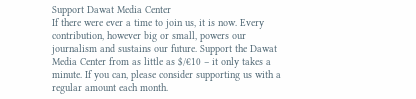Support Dawat Media Center
If there were ever a time to join us, it is now. Every contribution, however big or small, powers our journalism and sustains our future. Support the Dawat Media Center from as little as $/€10 – it only takes a minute. If you can, please consider supporting us with a regular amount each month.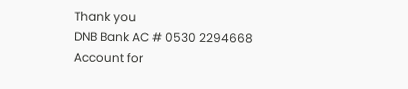Thank you
DNB Bank AC # 0530 2294668
Account for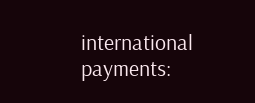international payments: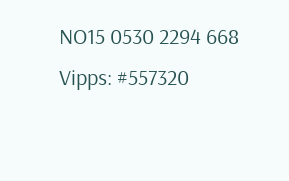NO15 0530 2294 668
Vipps: #557320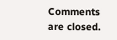Comments are closed.